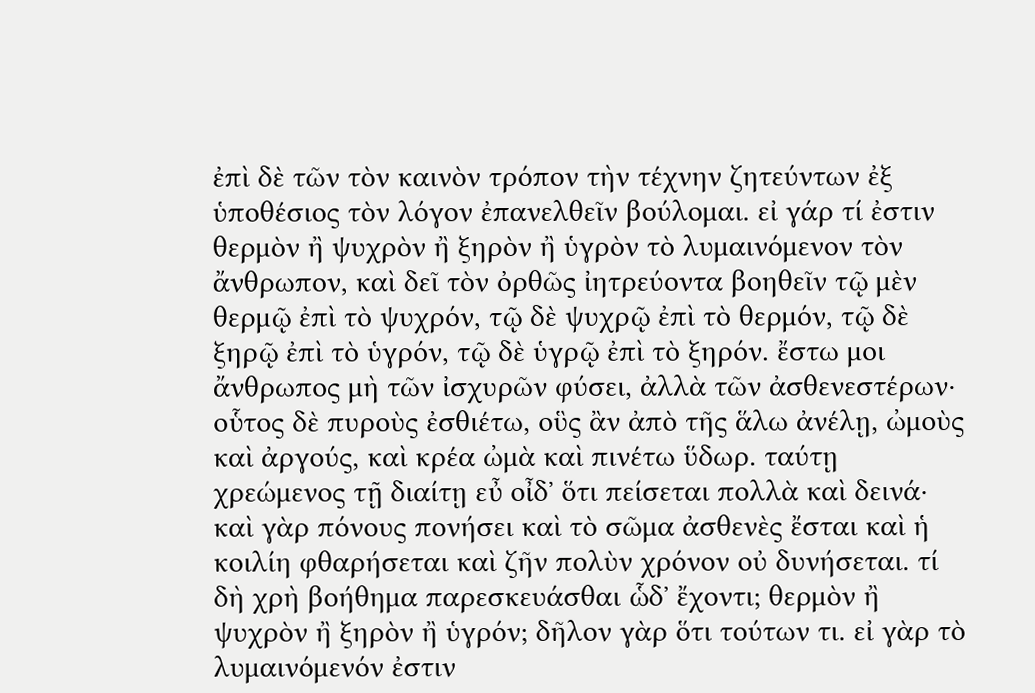ἐπὶ δὲ τῶν τὸν καινὸν τρόπον τὴν τέχνην ζητεύντων ἐξ ὑποθέσιος τὸν λόγον ἐπανελθεῖν βούλομαι. εἰ γάρ τί ἐστιν θερμὸν ἢ ψυχρὸν ἢ ξηρὸν ἢ ὑγρὸν τὸ λυμαινόμενον τὸν ἄνθρωπον, καὶ δεῖ τὸν ὀρθῶς ἰητρεύοντα βοηθεῖν τῷ μὲν θερμῷ ἐπὶ τὸ ψυχρόν, τῷ δὲ ψυχρῷ ἐπὶ τὸ θερμόν, τῷ δὲ ξηρῷ ἐπὶ τὸ ὑγρόν, τῷ δὲ ὑγρῷ ἐπὶ τὸ ξηρόν. ἔστω μοι ἄνθρωπος μὴ τῶν ἰσχυρῶν φύσει, ἀλλὰ τῶν ἀσθενεστέρων· οὗτος δὲ πυροὺς ἐσθιέτω, οὓς ἂν ἀπὸ τῆς ἅλω ἀνέλῃ, ὠμοὺς καὶ ἀργούς, καὶ κρέα ὠμὰ καὶ πινέτω ὕδωρ. ταύτῃ χρεώμενος τῇ διαίτῃ εὖ οἶδʼ ὅτι πείσεται πολλὰ καὶ δεινά· καὶ γὰρ πόνους πονήσει καὶ τὸ σῶμα ἀσθενὲς ἔσται καὶ ἡ κοιλίη φθαρήσεται καὶ ζῆν πολὺν χρόνον οὐ δυνήσεται. τί δὴ χρὴ βοήθημα παρεσκευάσθαι ὧδʼ ἔχοντι; θερμὸν ἢ ψυχρὸν ἢ ξηρὸν ἢ ὑγρόν; δῆλον γὰρ ὅτι τούτων τι. εἰ γὰρ τὸ λυμαινόμενόν ἐστιν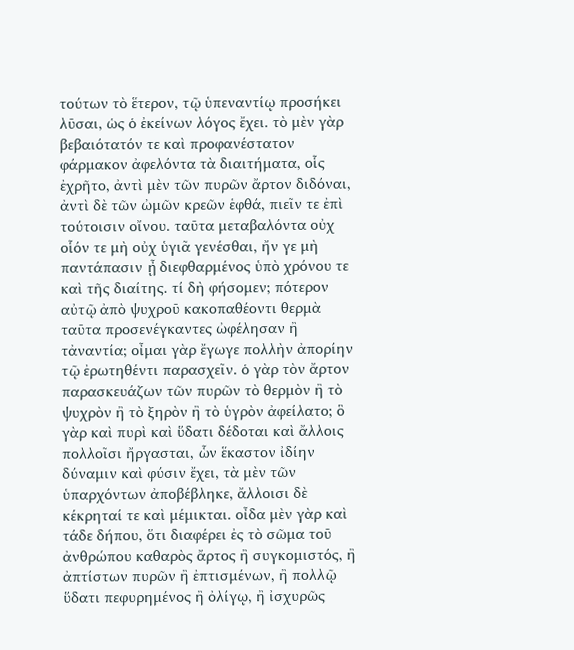τούτων τὸ ἕτερον, τῷ ὑπεναντίῳ προσήκει λῦσαι, ὡς ὁ ἐκείνων λόγος ἔχει. τὸ μὲν γὰρ βεβαιότατόν τε καὶ προφανέστατον φάρμακον ἀφελόντα τὰ διαιτήματα, οἷς ἐχρῆτο, ἀντὶ μὲν τῶν πυρῶν ἄρτον διδόναι, ἀντὶ δὲ τῶν ὠμῶν κρεῶν ἑφθά, πιεῖν τε ἐπὶ τούτοισιν οἴνου. ταῦτα μεταβαλόντα οὐχ οἷόν τε μὴ οὐχ ὑγιᾶ γενέσθαι, ἤν γε μὴ παντάπασιν ᾖ διεφθαρμένος ὑπὸ χρόνου τε καὶ τῆς διαίτης. τί δὴ φήσομεν; πότερον αὐτῷ ἀπὸ ψυχροῦ κακοπαθέοντι θερμὰ ταῦτα προσενέγκαντες ὠφέλησαν ἢ τἀναντία; οἶμαι γὰρ ἔγωγε πολλὴν ἀπορίην τῷ ἐρωτηθέντι παρασχεῖν. ὁ γὰρ τὸν ἄρτον παρασκευάζων τῶν πυρῶν τὸ θερμὸν ἢ τὸ ψυχρὸν ἢ τὸ ξηρὸν ἢ τὸ ὑγρὸν ἀφείλατο; ὃ γὰρ καὶ πυρὶ καὶ ὕδατι δέδοται καὶ ἄλλοις πολλοῖσι ἤργασται, ὧν ἕκαστον ἰδίην δύναμιν καὶ φύσιν ἔχει, τὰ μὲν τῶν ὑπαρχόντων ἀποβέβληκε, ἄλλοισι δὲ κέκρηταί τε καὶ μέμικται. οἶδα μὲν γὰρ καὶ τάδε δήπου, ὅτι διαφέρει ἐς τὸ σῶμα τοῦ ἀνθρώπου καθαρὸς ἄρτος ἢ συγκομιστός, ἢ ἀπτίστων πυρῶν ἢ ἐπτισμένων, ἢ πολλῷ ὕδατι πεφυρημένος ἢ ὀλίγῳ, ἢ ἰσχυρῶς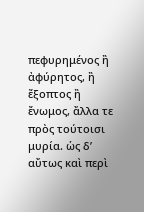πεφυρημένος ἢ ἀφύρητος, ἢ ἔξοπτος ἢ ἔνωμος, ἄλλα τε πρὸς τούτοισι μυρία. ὡς δʼ αὔτως καὶ περὶ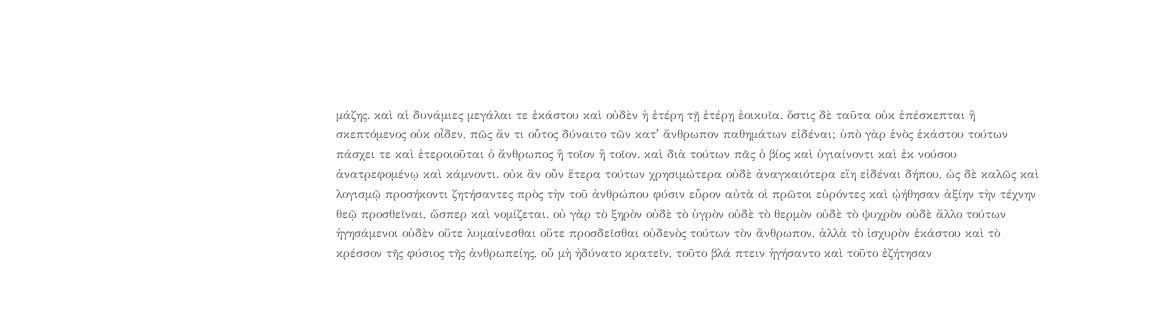μάζης. καὶ αἱ δυνάμιες μεγάλαι τε ἑκάστου καὶ οὐδὲν ἡ ἑτέρη τῇ ἑτέρῃ ἐοικυῖα. ὅστις δὲ ταῦτα οὐκ ἐπέσκεπται ἢ σκεπτόμενος οὐκ οἶδεν, πῶς ἄν τι οὗτος δύναιτο τῶν κατʼ ἄνθρωπον παθημάτων εἰδέναι; ὑπὸ γὰρ ἑνὸς ἑκάστου τούτων πάσχει τε καὶ ἑτεροιοῦται ὁ ἄνθρωπος ἢ τοῖον ἢ τοῖον. καὶ διὰ τούτων πᾶς ὁ βίος καὶ ὑγιαίνοντι καὶ ἐκ νούσου ἀνατρεφομένῳ καὶ κάμνοντι. οὐκ ἂν οὖν ἕτερα τούτων χρησιμώτερα οὐδὲ ἀναγκαιότερα εἴη εἰδέναι δήπου, ὡς δὲ καλῶς καὶ λογισμῷ προσήκοντι ζητήσαντες πρὸς τὴν τοῦ ἀνθρώπου φύσιν εὗρον αὐτὰ οἱ πρῶτοι εὑρόντες καὶ ᾠήθησαν ἀξίην τὴν τέχνην θεῷ προσθεῖναι, ὥσπερ καὶ νομίζεται. οὐ γὰρ τὸ ξηρὸν οὐδὲ τὸ ὑγρὸν οὐδὲ τὸ θερμὸν οὐδὲ τὸ ψυχρὸν οὐδὲ ἄλλο τούτων ἡγησάμενοι οὐδὲν οὔτε λυμαίνεσθαι οὔτε προσδεῖσθαι οὐδενὸς τούτων τὸν ἄνθρωπον, ἀλλὰ τὸ ἰσχυρὸν ἑκάστου καὶ τὸ κρέσσον τῆς φύσιος τῆς ἀνθρωπείης, οὗ μὴ ἠδύνατο κρατεῖν, τοῦτο βλά πτειν ἡγήσαντο καὶ τοῦτο ἐζήτησαν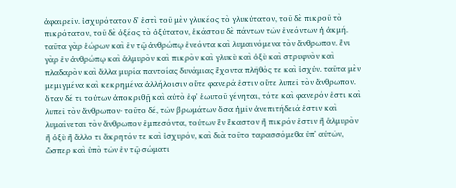ἀφαιρεῖν. ἰσχυρότατον δʼ ἐστὶ τοῦ μὲν γλυκέος τὸ γλυκύτατον, τοῦ δὲ πικροῦ τὸ πικρότατον, τοῦ δὲ ὀξέος τὸ ὀξύτατον, ἑκάστου δὲ πάντων τῶν ἐνεόντων ἡ ἀκμή. ταῦτα γὰρ ἑώρων καὶ ἐν τῷ ἀνθρώπῳ ἐνεόντα καὶ λυμαινόμενα τὸν ἄνθρωπον. ἔνι γὰρ ἐν ἀνθρώπῳ καὶ ἁλμυρὸν καὶ πικρὸν καὶ γλυκὺ καὶ ὀξὺ καὶ στρυφνὸν καὶ πλαδαρὸν καὶ ἄλλα μυρία παντοίας δυνάμιας ἔχοντα πλῆθός τε καὶ ἰσχύν. ταῦτα μὲν μεμιγμένα καὶ κεκρημένα ἀλλήλοισιν οὔτε φανερά ἐστιν οὔτε λυπεῖ τὸν ἄνθρωπον. ὅταν δέ τι τούτων ἀποκριθῇ καὶ αὐτὸ ἐφʼ ἑωυτοῦ γένηται, τότε καὶ φανερόν ἐστι καὶ λυπεῖ τὸν ἄνθρωπον· τοῦτο δέ, τῶν βρωμάτων ὅσα ἡμῖν ἀνεπιτήδειά ἐστιν καὶ λυμαίνεται τὸν ἄνθρωπον ἐμπεσόντα, τούτων ἓν ἕκαστον ἢ πικρόν ἐστιν ἢ ἁλμυρὸν ἢ ὀξὺ ἢ ἄλλο τι ἄκρητόν τε καὶ ἰσχυρόν, καὶ διὰ τοῦτο ταρασσόμεθα ὑπʼ αὐτῶν, ὥσπερ καὶ ὑπὸ τῶν ἐν τῷ σώματι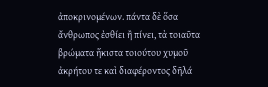ἀποκρινομένων. πάντα δὲ ὅσα ἄνθρωπος ἐσθίει ἢ πίνει, τὰ τοιαῦτα βρώματα ἥκιστα τοιούτου χυμοῦ ἀκρήτου τε καὶ διαφέροντος δῆλά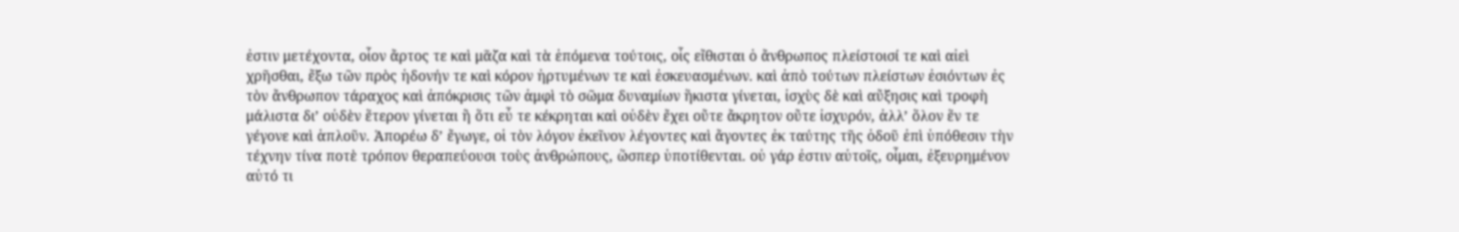ἐστιν μετέχοντα, οἷον ἄρτος τε καὶ μᾶζα καὶ τὰ ἑπόμενα τούτοις, οἷς εἴθισται ὁ ἄνθρωπος πλείστοισί τε καὶ αἰεὶ χρῆσθαι, ἔξω τῶν πρὸς ἡδονήν τε καὶ κόρον ἠρτυμένων τε καὶ ἐσκευασμένων. καὶ ἀπὸ τούτων πλείστων ἐσιόντων ἐς τὸν ἄνθρωπον τάραχος καὶ ἀπόκρισις τῶν ἀμφὶ τὸ σῶμα δυναμίων ἥκιστα γίνεται, ἰσχὺς δὲ καὶ αὔξησις καὶ τροφὴ μάλιστα διʼ οὐδὲν ἕτερον γίνεται ἢ ὅτι εὖ τε κέκρηται καὶ οὐδὲν ἔχει οὔτε ἄκρητον οὔτε ἰσχυρόν, ἀλλʼ ὅλον ἕν τε γέγονε καὶ ἁπλοῦν. Ἀπορέω δʼ ἔγωγε, οἱ τὸν λόγον ἐκεῖνον λέγοντες καὶ ἄγοντες ἐκ ταύτης τῆς ὁδοῦ ἐπὶ ὑπόθεσιν τὴν τέχνην τίνα ποτὲ τρόπον θεραπεύουσι τοὺς ἀνθρώπους, ὥσπερ ὑποτίθενται. οὐ γάρ ἐστιν αὐτοῖς, οἶμαι, ἐξευρημένον αὐτό τι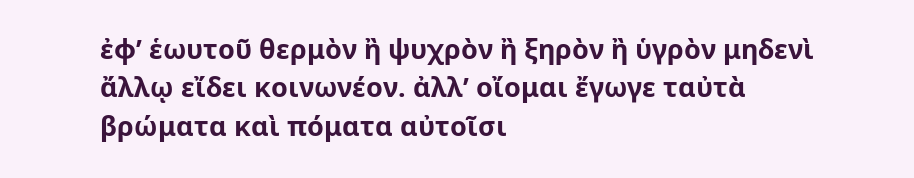ἐφʼ ἑωυτοῦ θερμὸν ἢ ψυχρὸν ἢ ξηρὸν ἢ ὑγρὸν μηδενὶ ἄλλῳ εἴδει κοινωνέον. ἀλλʼ οἴομαι ἔγωγε ταὐτὰ βρώματα καὶ πόματα αὐτοῖσι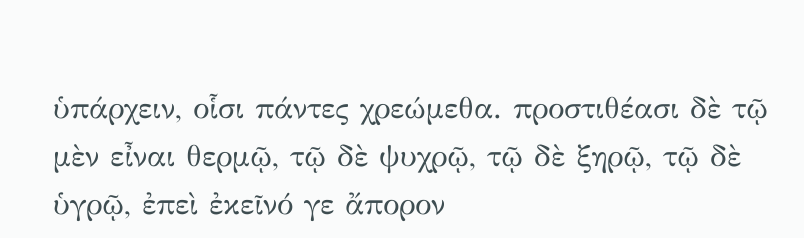ὑπάρχειν, οἷσι πάντες χρεώμεθα. προστιθέασι δὲ τῷ μὲν εἶναι θερμῷ, τῷ δὲ ψυχρῷ, τῷ δὲ ξηρῷ, τῷ δὲ ὑγρῷ, ἐπεὶ ἐκεῖνό γε ἄπορον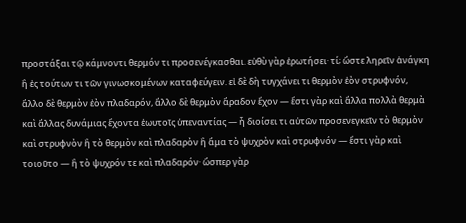προστάξαι τῷ κάμνοντι θερμόν τι προσενέγκασθαι. εὐθὺ γὰρ ἐρωτήσει· τί; ὥστε ληρεῖν ἀνάγκη ἢ ἐς τούτων τι τῶν γινωσκομένων καταφεύγειν. εἰ δὲ δὴ τυγχάνει τι θερμὸν ἐὸν στρυφνόν, ἄλλο δὲ θερμὸν ἐὸν πλαδαρόν, ἄλλο δὲ θερμὸν ἄραδον ἔχον — ἔστι γὰρ καὶ ἄλλα πολλὰ θερμὰ καὶ ἄλλας δυνάμιας ἔχοντα ἑωυτοῖς ὑπεναντίας — ἦ διοίσει τι αὐτῶν προσενεγκεῖν τὸ θερμὸν καὶ στρυφνὸν ἢ τὸ θερμὸν καὶ πλαδαρὸν ἢ ἅμα τὸ ψυχρὸν καὶ στρυφνόν — ἔστι γὰρ καὶ τοιοῦτο — ἢ τὸ ψυχρόν τε καὶ πλαδαρόν· ὥσπερ γὰρ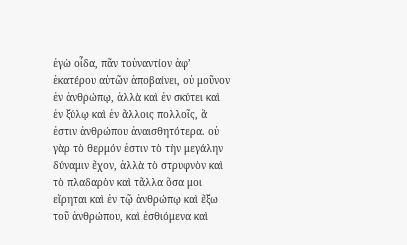ἐγὼ οἶδα, πᾶν τοὐναντίον ἀφʼ ἑκατέρου αὐτῶν ἀποβαίνει, οὐ μοῦνον ἐν ἀνθρώπῳ, ἀλλὰ καὶ ἐν σκύτει καὶ ἐν ξύλῳ καὶ ἐν ἄλλοις πολλοῖς, ἅ ἐστιν ἀνθρώπου ἀναισθητότερα. οὐ γὰρ τὸ θερμόν ἐστιν τὸ τὴν μεγάλην δύναμιν ἔχον, ἀλλὰ τὸ στρυφνὸν καὶ τὸ πλαδαρὸν καὶ τἄλλα ὅσα μοι εἴρηται καὶ ἐν τῷ ἀνθρώπῳ καὶ ἔξω τοῦ ἀνθρώπου, καὶ ἐσθιόμενα καὶ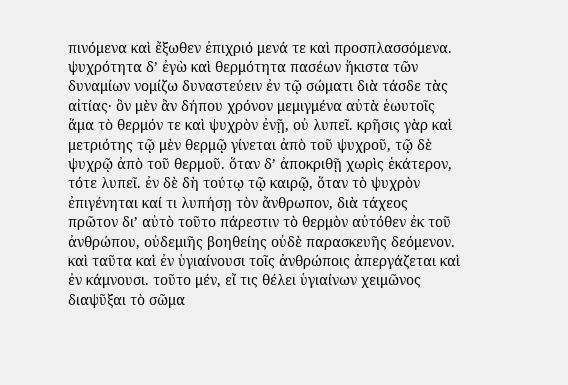πινόμενα καὶ ἔξωθεν ἐπιχριό μενά τε καὶ προσπλασσόμενα. ψυχρότητα δʼ ἐγὼ καὶ θερμότητα πασέων ἥκιστα τῶν δυναμίων νομίζω δυναστεύειν ἐν τῷ σώματι διὰ τάσδε τὰς αἰτίας· ὃν μὲν ἂν δήπου χρόνον μεμιγμένα αὐτὰ ἑωυτοῖς ἅμα τὸ θερμόν τε καὶ ψυχρὸν ἐνῇ, οὐ λυπεῖ. κρῆσις γὰρ καὶ μετριότης τῷ μὲν θερμῷ γίνεται ἀπὸ τοῦ ψυχροῦ, τῷ δὲ ψυχρῷ ἀπὸ τοῦ θερμοῦ. ὅταν δʼ ἀποκριθῇ χωρὶς ἑκάτερον, τότε λυπεῖ. ἐν δὲ δὴ τούτῳ τῷ καιρῷ, ὅταν τὸ ψυχρὸν ἐπιγένηται καί τι λυπήσῃ τὸν ἄνθρωπον, διὰ τάχεος πρῶτον διʼ αὐτὸ τοῦτο πάρεστιν τὸ θερμὸν αὐτόθεν ἐκ τοῦ ἀνθρώπου, οὐδεμιῆς βοηθείης οὐδὲ παρασκευῆς δεόμενον. καὶ ταῦτα καὶ ἐν ὑγιαίνουσι τοῖς ἀνθρώποις ἀπεργάζεται καὶ ἐν κάμνουσι. τοῦτο μέν, εἴ τις θέλει ὑγιαίνων χειμῶνος διαψῦξαι τὸ σῶμα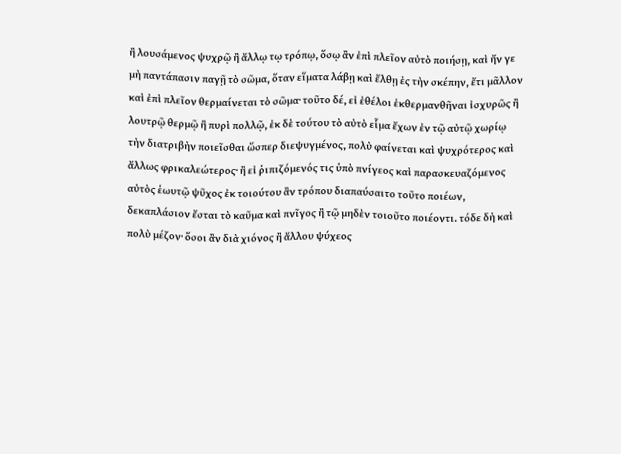ἢ λουσάμενος ψυχρῷ ἢ ἄλλῳ τῳ τρόπῳ, ὅσῳ ἂν ἐπὶ πλεῖον αὐτὸ ποιήσῃ, καὶ ἤν γε μὴ παντάπασιν παγῇ τὸ σῶμα, ὅταν εἵματα λάβῃ καὶ ἔλθῃ ἐς τὴν σκέπην, ἔτι μᾶλλον καὶ ἐπὶ πλεῖον θερμαίνεται τὸ σῶμα· τοῦτο δέ, εἰ ἐθέλοι ἐκθερμανθῆναι ἰσχυρῶς ἢ λουτρῷ θερμῷ ἢ πυρὶ πολλῷ, ἐκ δὲ τούτου τὸ αὐτὸ εἷμα ἔχων ἐν τῷ αὐτῷ χωρίῳ τὴν διατριβὴν ποιεῖσθαι ὥσπερ διεψυγμένος, πολὺ φαίνεται καὶ ψυχρότερος καὶ ἄλλως φρικαλεώτερος· ἢ εἰ ῥιπιζόμενός τις ὑπὸ πνίγεος καὶ παρασκευαζόμενος αὐτὸς ἑωυτῷ ψῦχος ἐκ τοιούτου ἂν τρόπου διαπαύσαιτο τοῦτο ποιέων, δεκαπλάσιον ἔσται τὸ καῦμα καὶ πνῖγος ἢ τῷ μηδὲν τοιοῦτο ποιέοντι. τόδε δὴ καὶ πολὺ μέζον· ὅσοι ἂν διὰ χιόνος ἢ ἄλλου ψύχεος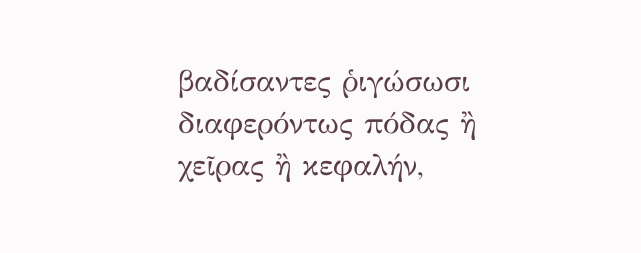βαδίσαντες ῥιγώσωσι διαφερόντως πόδας ἢ χεῖρας ἢ κεφαλήν,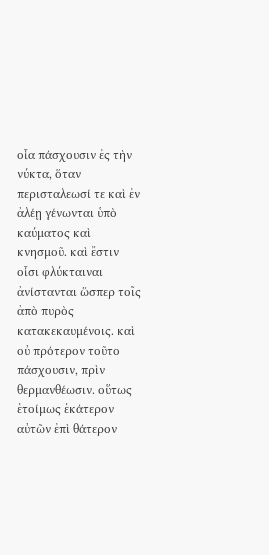οἷα πάσχουσιν ἐς τὴν νύκτα, ὅταν περισταλεωσί τε καὶ ἐν ἀλέῃ γένωνται ὑπὸ καύματος καὶ κνησμοῦ. καὶ ἔστιν οἷσι φλύκταιναι ἀνίστανται ὥσπερ τοῖς ἀπὸ πυρὸς κατακεκαυμένοις. καὶ οὐ πρότερον τοῦτο πάσχουσιν, πρὶν θερμανθέωσιν. οὕτως ἑτοίμως ἑκάτερον αὐτῶν ἐπὶ θάτερον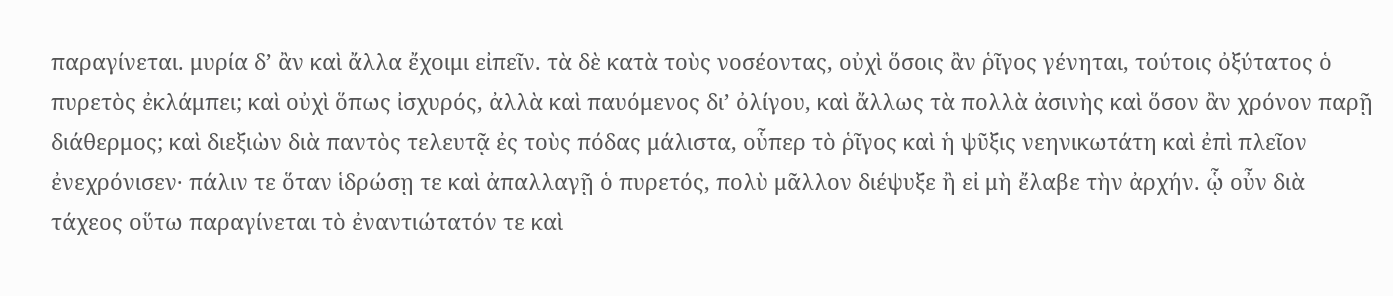παραγίνεται. μυρία δʼ ἂν καὶ ἄλλα ἔχοιμι εἰπεῖν. τὰ δὲ κατὰ τοὺς νοσέοντας, οὐχὶ ὅσοις ἂν ῥῖγος γένηται, τούτοις ὀξύτατος ὁ πυρετὸς ἐκλάμπει; καὶ οὐχὶ ὅπως ἰσχυρός, ἀλλὰ καὶ παυόμενος διʼ ὀλίγου, καὶ ἄλλως τὰ πολλὰ ἀσινὴς καὶ ὅσον ἂν χρόνον παρῇ διάθερμος; καὶ διεξιὼν διὰ παντὸς τελευτᾷ ἐς τοὺς πόδας μάλιστα, οὗπερ τὸ ῥῖγος καὶ ἡ ψῦξις νεηνικωτάτη καὶ ἐπὶ πλεῖον ἐνεχρόνισεν· πάλιν τε ὅταν ἱδρώσῃ τε καὶ ἀπαλλαγῇ ὁ πυρετός, πολὺ μᾶλλον διέψυξε ἢ εἰ μὴ ἔλαβε τὴν ἀρχήν. ᾧ οὖν διὰ τάχεος οὕτω παραγίνεται τὸ ἐναντιώτατόν τε καὶ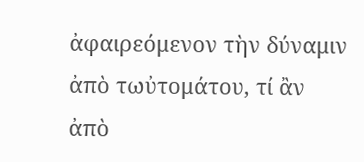ἀφαιρεόμενον τὴν δύναμιν ἀπὸ τωὐτομάτου, τί ἂν ἀπὸ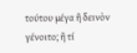τούτου μέγα ἢ δεινὸν γένοιτο; ἢ τί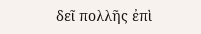δεῖ πολλῆς ἐπὶ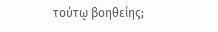τούτῳ βοηθείης;